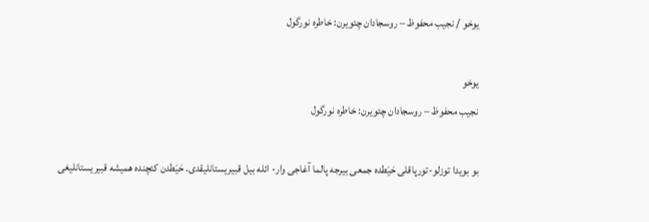یوخو / نجیب محفوظ – روسجادان چئویرن: خاطره نورگول

یوخو
نجیب محفوظ – روسجادان چئویرن: خاطره نورگول

بو بویدا توزلو-تورپاقلی حَیَطده جمعی بیرجه پالما آغاجی وار- ائله بیل قبیریستانلیقدی. حَیَطدن کئچنده همیشه قبیریستانلیغی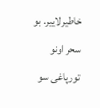خاطیرلاییر. بو سحر اونو تورپاغی سو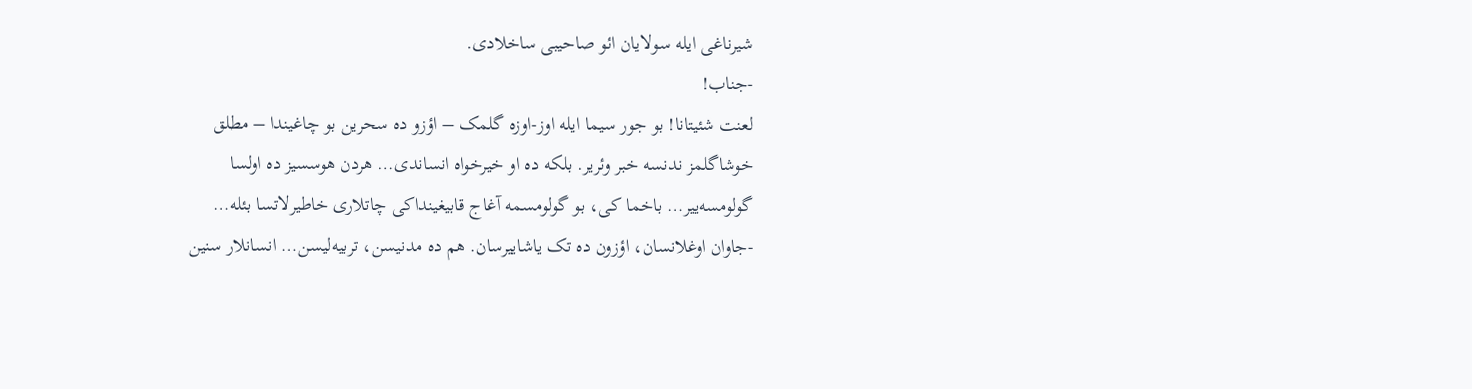شیرناغی ایله سولایان ائو صاحیبی ساخلادی.
-جناب!
لعنت شئیتانا! بو جور سیما ایله اوز-اوزه گلمک – اؤزو ده سحرین بو چاغیندا – مطلق خوشاگلمز ندنسه خبر وئریر. بلکه ده او خیرخواه انساندی… هردن هوسسیز ده اولسا گولومسه‌ییر… باخما کی، بو گولومسمه آغاج قابیغینداکی چاتلاری خاطیرلاتسا بئله…
-جاوان اوغلانسان، اؤزون ده تک یاشاییرسان. هم ده مدنیسن، تربیه‌لیسن… انسانلار سنین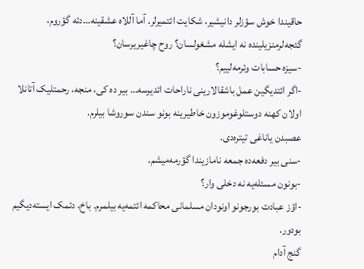حاقیندا خوش سؤزلر دانیشیر، شکایت ائتمیرلر. آما آللاه عشقینه…دئه گؤروم، گئجه‌لرمنزیلینده نه ایشله مشغولسان؟ روح چاغیریرسان؟
-سیزه حسابات وئرمه‌لییم؟
-اگر ائتدیگین عمل باشقالارینی ناراحات ائدیرسه… بیر ده کی، منجه، رحمتلیک آتانلا اولان کهنه دوستلوغوموزون خاطیرینه بونو سندن سوروشا بیلرم.
عصبدن یاناغی تیتره‌دی.
-سنی بیر دفعه‌ده جمعه نامازیندا گؤرمه‌میشم.
-بونون مسئله‌یه نه دخلی وار؟
-اؤز عبادت بورجونو اونودان مسلمانی محاکمه ائتمه‌یه بیلمرم. باخ، دئمک ایسته‌دیگیم بودور.
گنج آدام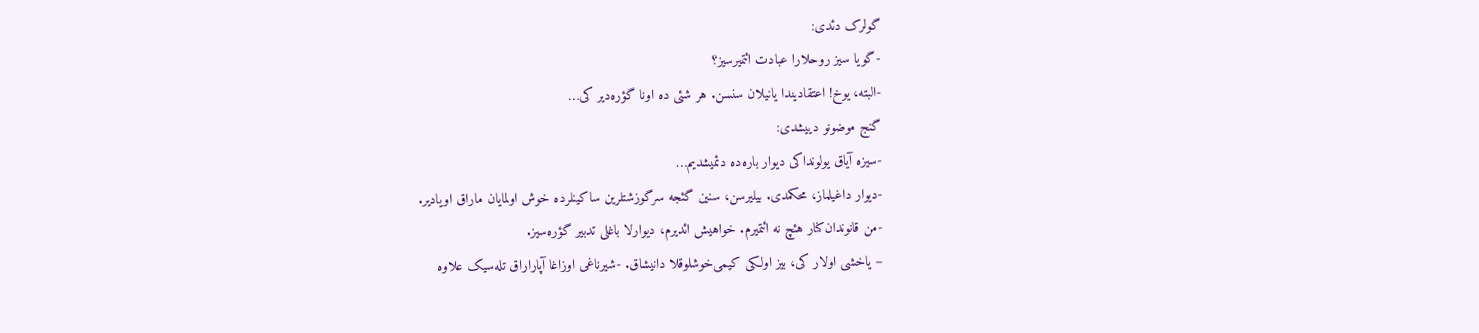گولرک دئدی:
-گویا سیز روحلارا عبادت ائتمیرسیز؟
-البته، یوخ! اعتقادیندا یانیلان سنسن. هر شئی ده اونا گؤره‌دیر کی…
گنج موضونو دییشدی:
-سیزه آیاق یولونداکی دیوار باره‌ده دئمیشدیم…
-دیوار داغیلماز، محکمدی. بیلیرسن، سنین گئجه سرگوزشتلرین ساکینلرده خوش اولمایان ماراق اویادیر.
-من قانوندان‌کنار هئچ نه ائتمیرم. خواهیش ائدیرم، دیوارلا باغلی تدبیر گؤره‌سیز.
– یاخشی اولار کی، بیز اولکی کیمی‌خوشلوقلا دانیشاق. -شیرناغی اوزاغا آپاراراق تله‌سیک علاوه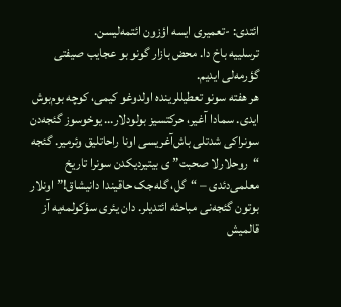ائتدی: -تعمیری ایسه اؤزون ائتمه‌لیسن.
ترسلییه باخ دا. محض بازار گونو بو عجایب صیفتی گؤرمه‌لی ایدیم.
هر هفته سونو تعطیللرینده اولدوغو کیمی، کوچه بوم‌بوش ایدی. سمادا آغیر، حرکتسیز بولودلار… یوخوسوز گئجه‌دن سونراکی شدتلی باش‌آغریسی اونا راحاتلیق وئرمیر. گئجه “روحلارلا صحبت”ی بیتیردیکدن سونرا تاریخ معلمی‌دئدی – “گل، گله‌جک حاقیندا دانیشاق!” اونلار بوتون گئجه‌نی مباحثه ائتدیلر. دان یئری سؤکولمه‌یه آز قالمیش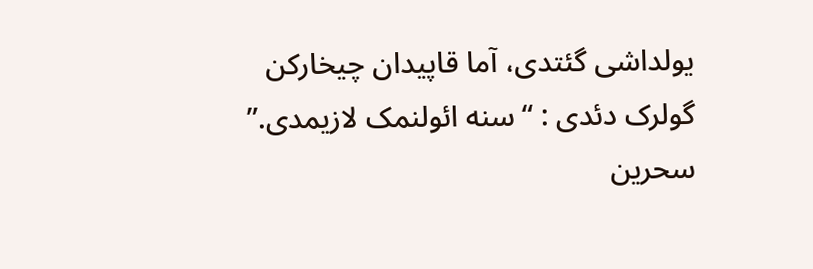یولداشی گئتدی، آما قاپیدان چیخارکن گولرک دئدی : “سنه ائولنمک لازیمدی.”
سحرین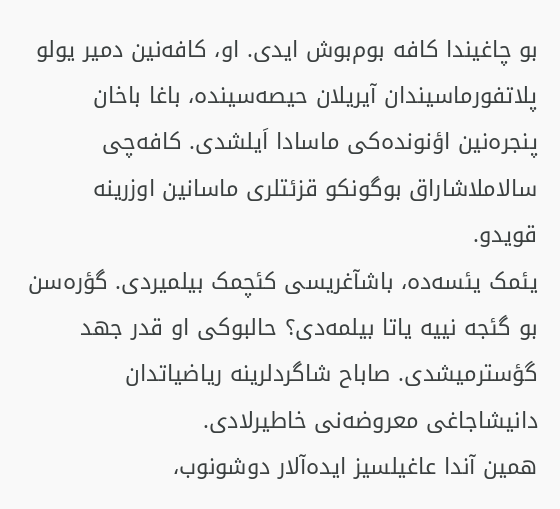بو چاغیندا کافه بوم‌بوش ایدی. او، کافه‌نین دمیر یولو پلاتفورماسیندان آیریلان حیصه‌سینده، باغا باخان پنجره‌نین اؤنونده‌کی ماسادا اَیلشدی. کافه‌چی سالاملاشاراق بوگونکو قزئتلری ماسانین اوزرینه قویدو.
یئمک یئسه‌ده، باشآغریسی کئچمک بیلمیردی. گؤره‌سن بو گئجه نییه یاتا بیلمه‌دی؟ حالبوکی او قدر جهد گؤسترمیشدی. صاباح شاگردلرینه ریاضیاتدان دانیشاجاغی معروضه‌نی خاطیرلادی.
همین آندا عاغیلسیز ایده‌آلار دوشونوب،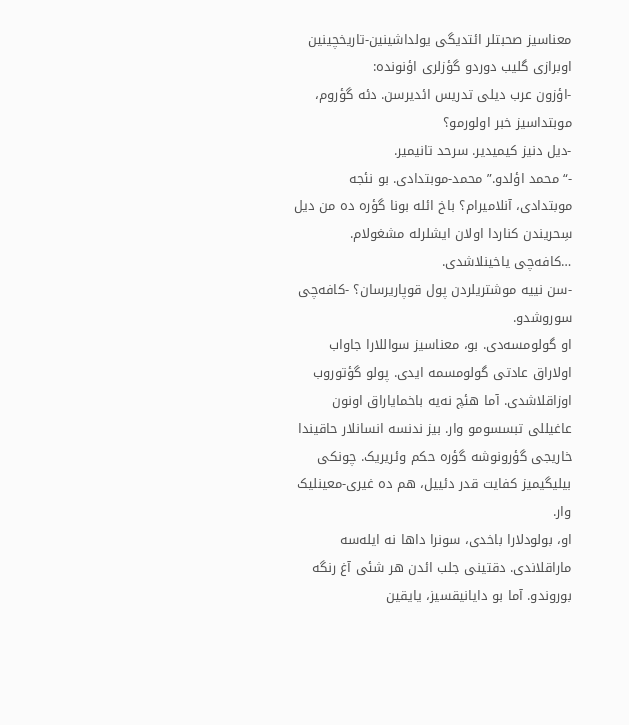معناسیز صحبتلر ائتدیگی یولداشینین-تاریخچینین اوبرازی گلیب دوردو گؤزلری اؤنونده:
-اؤزون عرب دیلی تدریس ائدیرسن. دئه گؤروم، موبتداسیز خبر اولورمو؟
-دیل دنیز کیمیدیر. سرحد تانیمیر.
-“محمد اؤلدو.”محمد-موبتدادی. بو نئجه موبتدادی، آنلامیرام؟ باخ ائله بونا گؤره ده من دیل سِحریندن کناردا اولان ایشلرله مشغولام.
…کافه‌چی یاخینلاشدی.
-سن نییه موشتریلردن پول قوپاریرسان؟ -کافه‌چی سوروشدو.
او گولومسه‌دی. بو، معناسیز سواللارا جاواب اولاراق عادتی گولومسمه ایدی. پولو گؤتوروب اوزاقلاشدی. آما هئچ نه‌یه باخمایاراق اونون عاغیللی تبسسومو وار. بیز ندنسه انسانلار حاقیندا خاریجی گؤرونوشه گؤره حکم وئریریک. چونکی بیلیگیمیز کفایت قدر دئییل، هم ده غیری-معینلیک وار.
او، بولودلارا باخدی، سونرا داها نه ایله‌سه ماراقلاندی. دقتینی جلب ائدن هر شئی آغ رنگه بوروندو. آما بو دایانیقسیز، یایقین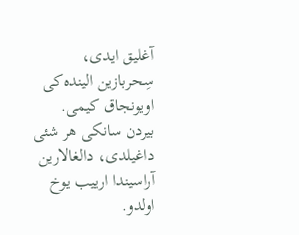آغلیق ایدی، سِحربازین الینده‌کی اویونجاق کیمی.
بیردن سانکی هر شئی داغیلدی، دالغالارین آراسیندا ارییب یوخ اولدو.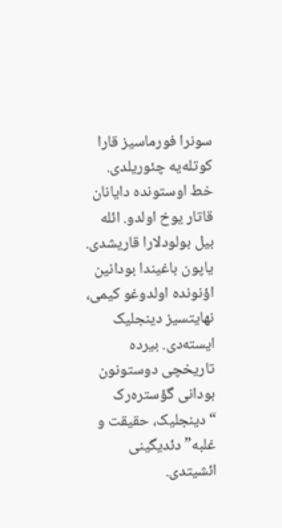سونرا فورماسیز قارا کوتله‌یه چئوریلدی. خط اوستونده دایانان قاتار یوخ اولدو. ائله بیل بولودلارا قاریشدی. یاپون باغیندا بودانین اؤنونده اولدوغو کیمی، نهایتسیز دینجلیک ایسته‌دی. بیرده تاریخچی دوستونون بودانی گؤستره‌رک “دینجلیک، حقیقت و غلبه” دئدیگینی ائشیتدی.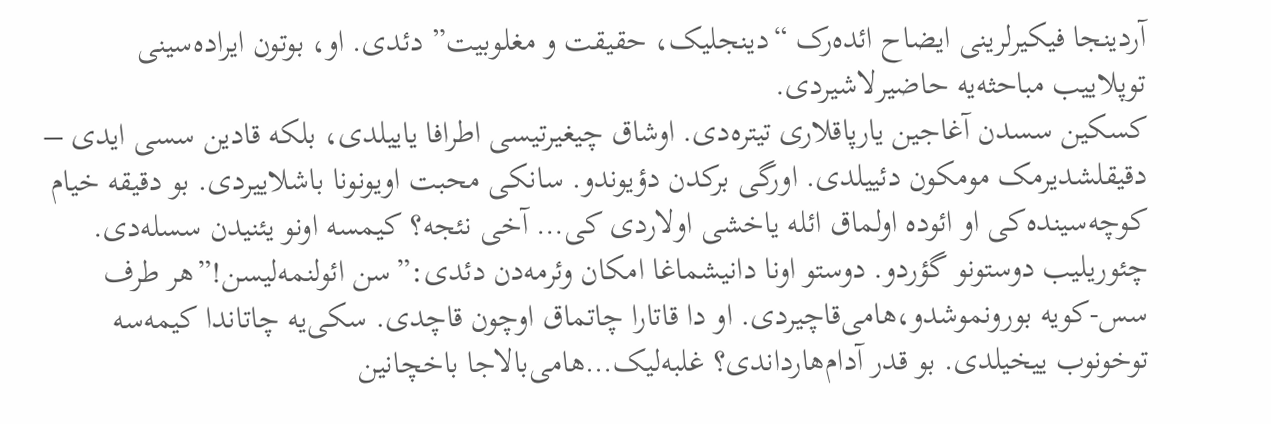آردینجا فیکیرلرینی ایضاح ائده‌رک “دینجلیک، حقیقت و مغلوبیت” دئدی. او، بوتون ایراده‌سینی توپلاییب مباحثه‌یه حاضیرلاشیردی.
کسکین سسدن آغاجین یارپاقلاری تیتره‌دی. اوشاق چیغیرتیسی اطرافا یاییلدی، بلکه قادین سسی ایدی – دقیقلشدیرمک مومکون دئییلدی. اورگی برکدن دؤیوندو. سانکی محبت اویونونا باشلاییردی. بو دقیقه خیام کوچه‌سینده‌کی او ائوده اولماق ائله یاخشی اولاردی کی… آخی نئجه؟ کیمسه اونو یئنیدن سسله‌دی. چئوریلیب دوستونو گؤردو. دوستو اونا دانیشماغا امکان وئرمه‌دن دئدی:”سن ائولنمه‌لیسن!”هر طرف سس-کویه بورونموشدو،‌هامی‌قاچیردی. او دا قاتارا چاتماق اوچون قاچدی. سکی‌یه چاتاندا کیمه‌سه توخونوب ییخیلدی. بو قدر آدام‌هارداندی؟ غلبه‌لیک…هامی‌بالاجا باخچانین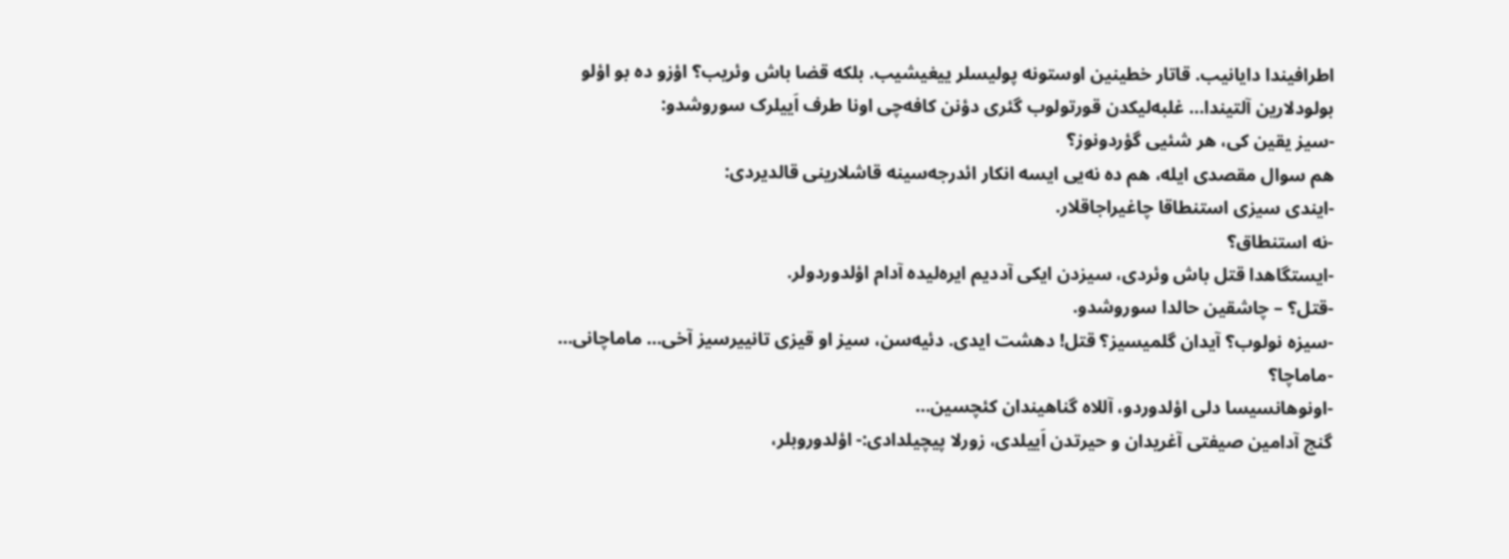اطرافیندا دایانیب. قاتار خطینین اوستونه پولیسلر ییغیشیب. بلکه قضا باش وئریب؟ اؤزو ده بو اؤلو بولودلارین آلتیندا… غلبه‌لیکدن قورتولوب گئری دؤنن کافه‌چی اونا طرف اَییلرک سوروشدو:
-سیز یقین کی، هر شئیی گؤردونوز؟
هم سوال مقصدی ایله، هم ده نه‌یی ایسه انکار ائدرجه‌سینه قاشلارینی قالدیردی:
-ایندی سیزی استنطاقا چاغیراجاقلار.
-نه استنطاق؟
-ایستگاهدا قتل باش وئردی، سیزدن ایکی آددیم ایره‌لیده آدام اؤلدوردولر.
-قتل؟ – چاشقین حالدا سوروشدو.
-سیزه نولوب؟ آیدان گلمیسیز؟ قتل! دهشت ایدی. دئیه‌سن، سیز او قیزی تانییرسیز آخی… ماماچانی…
-ماماچا؟
-اونو‌هانسیسا دلی اؤلدوردو، آللاه گناهیندان کئچسین…
گنج آدامین صیفتی آغریدان و حیرتدن اَییلدی، زورلا پیچیلدادی:- اؤلدوروبلر،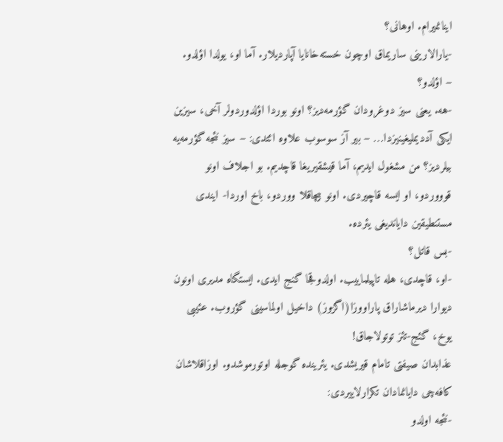اینانمیرام. او‌هانی؟
-یارالارینی ساریماق اوچون خسته‌خانایا آپاردیلار. آما او، یولدا اؤلدو.
– اؤلدو؟
-هه. یعنی سیز دوغرودان گؤرمه‌دیز؟ اونو بوردا اؤلدوردولر آخی، سیزین ایکی آددیملیغینیزدا… – بیر آز سوسوب علاوه ائتدی: – سیز نئجه گؤرمه‌یه بیلردیز؟ من مشغول ایدیم، آما قیشقیریغا قاچدیم. بو اجلاف اونو قوووردو، او ایسه قاچیردی. اونو بیچاقلا ووردو، باخ اوردا- ایندی مستنطیقین دایاندیغی یئرده.
-بس قاتل؟
-او، قاچدی، هله تاپیلماییب. اولدوقجا گنج ایدی. ایستگاه مدیری اونون دیوارا دیرماشاراق پاراووزا(اگزوز) داخیل اولماسینی گؤروب. عئیبی یوخ، گئج-تئز توتولاجاق!
عذابدان صیفتی تامام قیریشدی. یئرینده گوجله اوتورموشدو. اوزاقلاشان کافه‌چی دایانمادان تکرارلاییردی:
-نئجه اولدو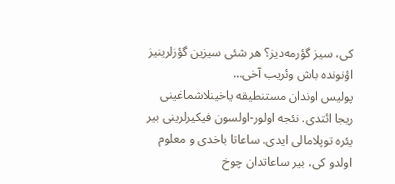کی، سیز گؤرمه‌دیز؟ هر شئی سیزین گؤزلرینیز اؤنونده باش وئریب آخی…
پولیس اوندان مستنطیقه یاخینلاشماغینی ریجا ائتدی. نئجه اولور-اولسون فیکیرلرینی بیر یئره توپلامالی ایدی. ساعاتا باخدی و معلوم اولدو کی، بیر ساعاتدان چوخ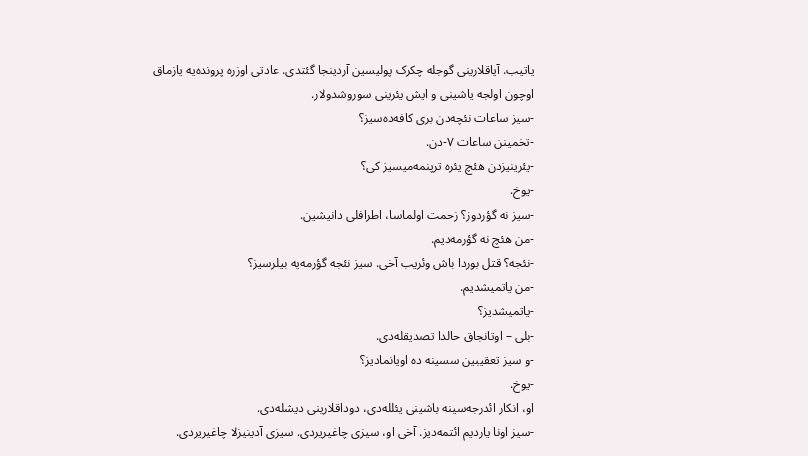یاتیب. آیاقلارینی گوجله چکرک پولیسین آردینجا گئتدی. عادتی اوزره پرونده‌یه یازماق اوچون اولجه یاشینی و ایش یئرینی سوروشدولار.
-سیز ساعات نئچه‌دن بری کافه‌ده‌سیز؟
-تخمینن ساعات ۷-دن.
-یئرینیزدن هئچ یئره ترپنمه‌میسیز کی؟
-یوخ.
-سیز نه گؤردوز؟ زحمت اولماسا، اطرافلی دانیشین.
-من هئچ نه گؤرمه‌دیم.
-نئجه؟ قتل بوردا باش وئریب آخی. سیز نئجه گؤرمه‌یه بیلرسیز؟
-من یاتمیشدیم.
-یاتمیشدیز؟
-بلی – اوتانجاق حالدا تصدیقله‌دی.
-و سیز تعقیبین سسینه ده اویانمادیز؟
-یوخ.
او، انکار ائدرجه‌سینه باشینی یئلله‌دی، دوداقلارینی دیشله‌دی.
-سیز اونا یاردیم ائتمه‌دیز. آخی او، سیزی چاغیریردی. سیزی آدینیزلا چاغیریردی.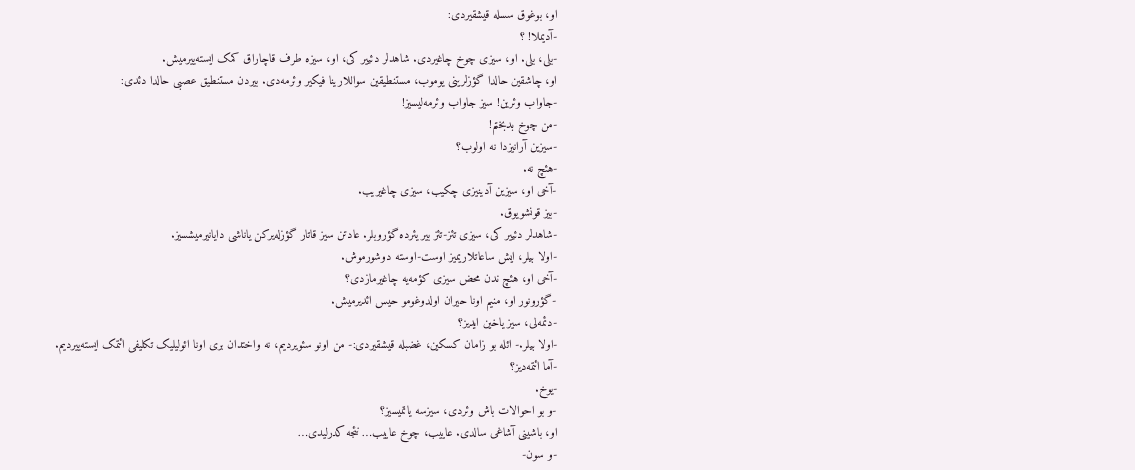او، بوغوق سسله قیشقیردی:
-آدیملا! ؟
-بلی، بلی. او، سیزی چوخ چاغیردی. شاهدلر دئییر کی، او، سیزه طرف قاچاراق کمک ایسته‌ییرمیش.
او، چاشقین حالدا گؤزلرینی یوموب، مستنطیقین سواللارینا فیکیر وئرمه‌دی. بیردن مستنطیق عصبی حالدا دئدی:
-جاواب وئرین! سیز جاواب وئرمه‌لیسیز!
-من چوخ بدبختم!
-سیزین آرانیزدا نه اولوب؟
-هئچ نه.
-آخی او، سیزین آدینیزی چکیب، سیزی چاغیریب.
-بیز قونشویوق.
-شاهدلر دئییر کی، سیزی تئز-تئز بیر یئرده گؤروبلر. عادتن سیز قاتار گؤزله‌یرکن یاناشی دایانیرمیشسیز.
-اولا بیلر، ایش ساعاتلاریمیز اوست-اوسته دوشورموش.
-آخی او، هئچ ندن محض سیزی کؤمه‌یه چاغیرمازدی؟
-گؤرونور او، منیم اونا حیران اولدوغومو حیس ائدیرمیش.
-دئمه‌لی، سیز یاخین ایدیز؟
-اولا بیلر.- ائله بو زامان کسکین، غضبله قیشقیردی:- من اونو سئویردیم، نه واختدان بری اونا ائولیلیک تکلیفی ائتمک ایسته‌ییردیم.
-آما ائتمه‌دیز؟
-یوخ.
-و بو احوالات باش وئردی، سیزسه یاتمیسیز؟
او، باشینی آشاغی سالدی. عاییب، چوخ عاییب… نئجه کدرلیدی…
-و سون-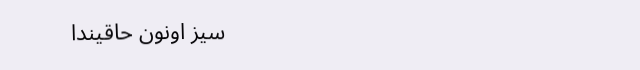سیز اونون حاقیندا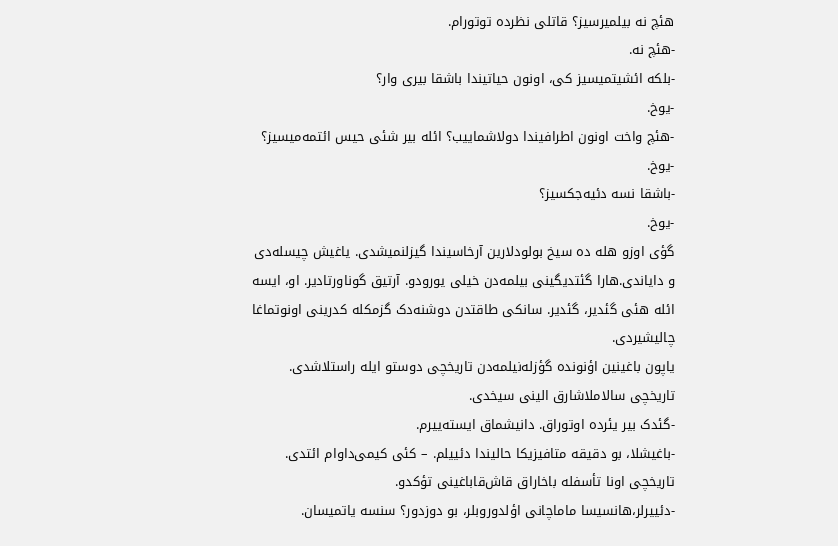هئچ نه بیلمیرسیز؟ قاتلی نظرده توتورام.
-هئچ نه.
-بلکه ائشیتمیسیز کی، اونون حیاتیندا باشقا بیری وار؟
-یوخ.
-هئچ واخت اونون اطرافیندا دولاشماییب؟ ائله بیر شئی حیس ائتمه‌میسیز؟
-یوخ.
-باشقا نسه دئیه‌جکسیز؟
-یوخ.
گؤی اوزو هله ده سیخ بولودلارین آرخاسیندا گیزلنمیشدی. یاغیش چیسله‌دی و دایاندی.هارا گئتدیگینی بیلمه‌دن خیلی یورودو. آرتیق گوناورتادیر. او، ایسه ائله هئی گئدیر، گئدیر. سانکی طاقتدن دوشنه‌دک گزمکله کدرینی اونوتماغا چالیشیردی.
یاپون باغینین اؤنونده گؤزله‌نیلمه‌دن تاریخچی دوستو ایله راستلاشدی. تاریخچی سالاملاشارق الینی سیخدی.
-گئدک بیر یئرده اوتوراق. دانیشماق ایسته‌ییرم.
-باغیشلا، بو دقیقه متافیزیکا حالیندا دئییلم. – کئی کیمی‌داوام ائتدی.
تاریخچی اونا تأسفله باخاراق قاش‌قاباغینی تؤکدو.
-دئییرلر،‌هانسیسا ماماچانی اؤلدوروبلر، بو دوزدور؟ سنسه یاتمیسان.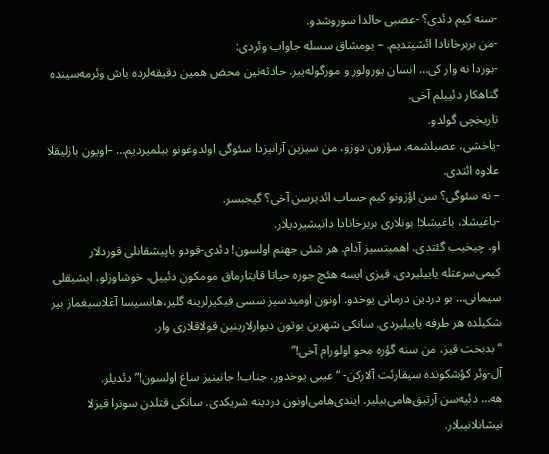-سنه کیم دئدی؟ -عصبی حالدا سوروشدو.
-من بربرخانادا ائشیتدیم. – یومشاق سسله جاواب وئردی:
-بوردا نه وار کی… انسان یورولور و مورگوله‌ییر. حادثه‌نین محض همین دقیقه‌لرده باش وئرمه‌سینده گناهکار دئییلم آخی.
تاریخچی گولدو.
-یاخشی، عصبلشمه. سؤزون دوزو، من سیزین آرانیزدا سئوگی اولدوغونو بیلمیردیم… –اویون بازلیقلا علاوه ائتدی.
– نه سئوگی؟ سن اؤزونو کیم حساب ائدیرسن آخی؟ گیجبسر.
-باغیشلا، باغیشلا! بونلاری بربرخانادا دانیشیردیلار.
او، چیخیب گئتدی. اهمیتسیز آدام. هر شئی جهنم اولسون! دئدی-قودو یاپیشقانلی قوردلار کیمی‌سرعتله یاییلیردی. قیزی ایسه هئچ جوره حیاتا قایتارماق مومکون دئییل، خوشاوزلو، ایشیقلی سیمانی… بو دردین درمانی یوخدو. اونون اومیدسیز سسی فیکیرلرینه گلیر،‌هانسیسا آغلاسیغماز بیر شکیلده هر طرفه یاییلیردی. سانکی شهرین بوتون دیوارلارینین قولاقلاری وار.
“بدبخت قیز، من سنه گؤره محو اولورام آخی!”
آل-وئر کؤشکونده سیقارئت آلارکن- “عیبی یوخدور، جناب! جانینیز ساغ اولسون!” دئدیلر.
هه… دئیه‌سن آرتیق‌هامی‌بیلیر. ایندی‌هامی‌اونون دردینه شریکدی. سانکی قتلدن سونرا قیزلا نیشانلانیبلار.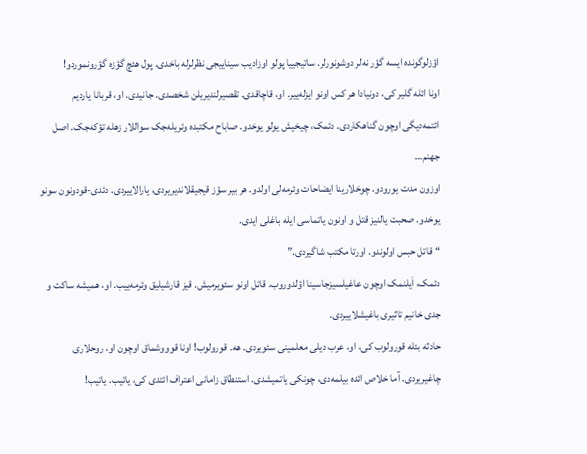اؤزلوگونده ایسه گؤر نه‌لر دوشونورلر. ساتیجییا پولو اوزادیب سیناییجی نظرلرله باخدی. پول هئچ گؤزه گؤرونموردو!
اونا ائله گلیر کی، دونیادا هر کس اونو ایزله‌ییر. او، قاچاقدی. تقصیرلندیریلن شخصدی. جانیدی. او، قربانا یاردیم ائتمه‌دیگی اوچون گناهکاردی. دئمک، چیخیش یولو یوخدو. صاباح مکتبده وئریله‌جک سواللار زهله تؤکه‌جک. اصل جهنم…
اوزون مدت یورودو. چوخلارینا ایضاحات وئرمه‌لی اولدو. هر بیر سؤز قیجیقلاندیریردی، یارالاییردی. دئدی-قودونون سونو یوخدو. صحبت یالنیز قتل و اونون یاتماسی ایله باغلی ایدی.
“قاتل حبس اولوندو. اورتا مکتب شاگیردی.”
دئمک، اَیلنمک اوچون عاغیلسیزجاسینا اؤلدوروب. قاتل اونو سئویرمیش. قیز قارشیلیق وئرمه‌ییب. او، همیشه ساکت و جدی خانیم تاثیری باغیشلاییردی.
حادثه بئله قورولوب کی، او، عرب دیلی معلمینی سئویردی. هه. قورولوب! اونا قوووشماق اوچون او، روحلاری چاغیریردی. آما خلاص ائده بیلمه‌دی، چونکی یاتمیشدی. استنطاق زامانی اعتراف ائتدی کی، یاتیب. یاتیب!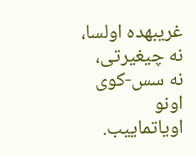غریبهده اولسا، نه چیغیرتی، نه سس-کوی اونو اویاتماییب.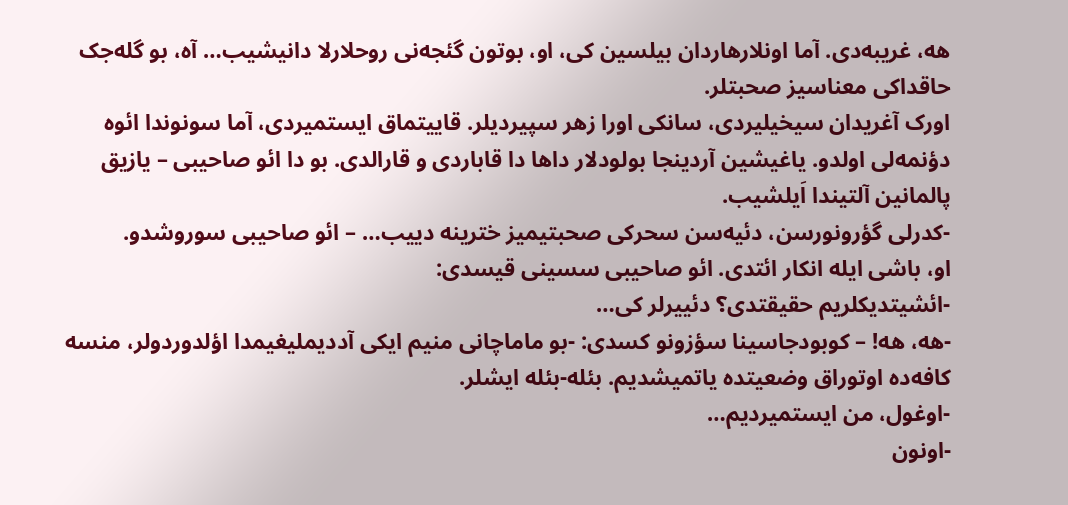هه، غریبه‌دی. آما اونلار‌هاردان بیلسین کی، او، بوتون گئجه‌نی روحلارلا دانیشیب… آه، بو گله‌جک حاقداکی معناسیز صحبتلر.
اورک آغریدان سیخیلیردی، سانکی اورا زهر سپیردیلر. قاییتماق ایستمیردی، آما سونوندا ائوه دؤنمه‌لی اولدو. یاغیشین آردینجا بولودلار داها دا قاباردی و قارالدی. بو دا ائو صاحیبی – یازیق پالمانین آلتیندا اَیلشیب.
-کدرلی گؤرونورسن، دئیه‌سن سحرکی صحبتیمیز خترینه دییب… – ائو صاحیبی سوروشدو.
او، باشی ایله انکار ائتدی. ائو صاحیبی سسینی قیسدی:
-ائشیتدیکلریم حقیقتدی؟ دئییرلر کی…
-هه، هه! – کوبودجاسینا سؤزونو کسدی: -بو ماماچانی منیم ایکی آددیملیغیمدا اؤلدوردولر، منسه کافه‌ده اوتوراق وضعیتده یاتمیشدیم. بئله-بئله ایشلر.
-اوغول، من ایستمیردیم…
-اونون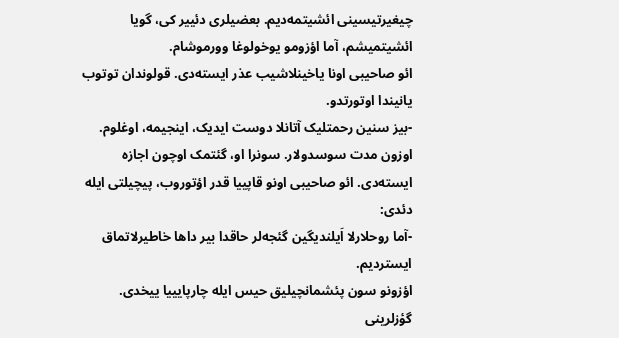چیغیرتیسینی ائشیتمه‌دیم. بعضیلری دئییر کی، گویا ائشیتمیشم، آما اؤزومو یوخولوغا وورموشام.
ائو صاحیبی اونا یاخینلاشیب عذر ایسته‌دی. قولوندان توتوب یانیندا اوتورتدو.
-بیز سنین رحمتلیک آتانلا دوست ایدیک، اینجیمه، اوغلوم.
اوزون مدت سوسدولار. سونرا او، گئتمک اوچون اجازه ایسته‌دی. ائو صاحیبی اونو قاپییا قدر اؤتوروب، پیچیلتی ایله دئدی:
-آما روحلارلا اَیلندیگین گئجه‌لر حاقدا بیر داها خاطیرلاتماق ایستردیم.
اؤزونو سون پئشمانچیلیق حیس ایله چارپایییا ییخدی. گؤزلرینی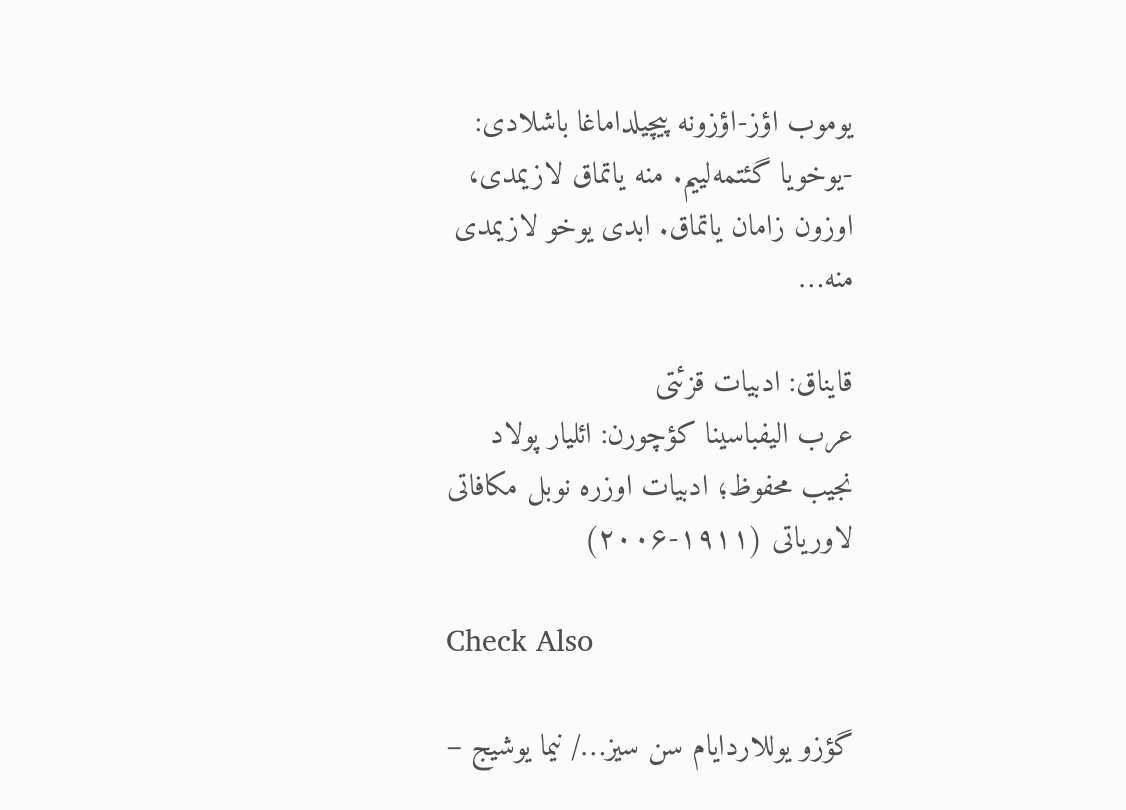یوموب اؤز-اؤزونه پیچیلداماغا باشلادی:
-یوخویا گئتمه‌لییم. منه یاتماق لازیمدی، اوزون زامان یاتماق. ابدی یوخو لازیمدی منه…

قایناق: ادبیات قزئتی
عرب الیفباسینا کؤچورن: ائلیار پولاد
نجیب محفوظ؛ ادبیات اوزره نوبل مکافاتی لاوریاتی (۱۹۱۱-۲۰۰۶)

Check Also

گؤزو یوللاردایام سن سیز…/ نیما یوشیج –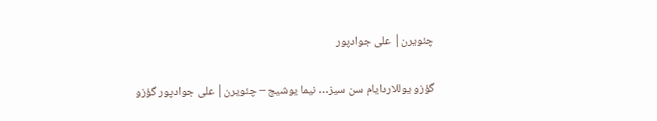چئویرن| علی جوادپور

گؤزو یوللاردایام سن سیز… نیما یوشیج – چئویرن| علی جوادپور گؤزو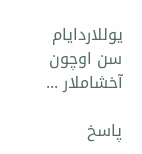یوللاردایام سن اوچون آخشاملار ...

پاسخ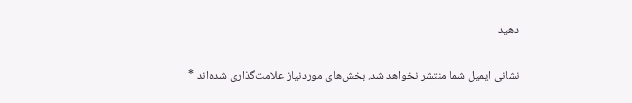دهید

نشانی ایمیل شما منتشر نخواهد شد. بخش‌های موردنیاز علامت‌گذاری شده‌اند *